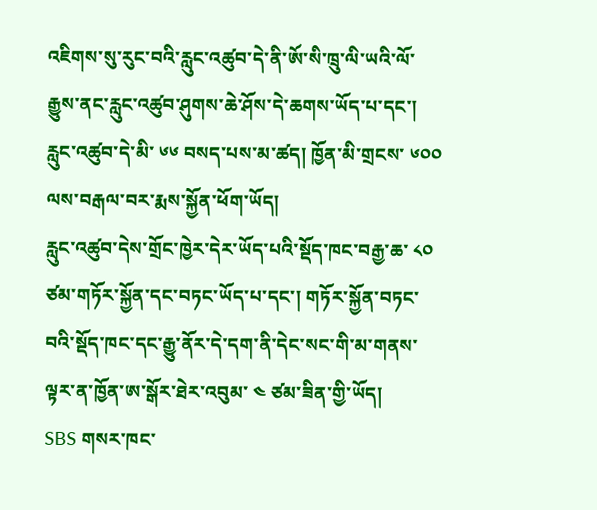འཇིགས་སུ་རུང་བའི་རླུང་འཚུབ་དེ་ནི་ཨོ་སི་ཁྲུ་ལི་ཡའི་ལོ་རྒྱུས་ནང་རླུང་འཚུབ་ཤུགས་ཆེ་ཤོས་དེ་ཆགས་ཡོད་པ་དང་། རླུང་འཚུབ་དེ་མི་ ༦༦ བསད་པས་མ་ཚད། ཁྱོན་མི་གྲངས་ ༦༠༠ ལས་བརྒལ་བར་རྨས་སྐྱོན་ཕོག་ཡོད།
རླུང་འཚུབ་དེས་གྲོང་ཁྱེར་དེར་ཡོད་པའི་སྡོད་ཁང་བརྒྱ་ཆ་ ༨༠ ཙམ་གཏོར་སྐྱོན་དང་བཏང་ཡོད་པ་དང་། གཏོར་སྐྱོན་བཏང་བའི་སྡོད་ཁང་དང་རྒྱུ་ནོར་དེ་དག་ནི་དེང་སང་གི་མ་གནས་ལྟར་ན་ཁྱོན་ཨ་སྒོར་ཐེར་འབུམ་ ༤ ཙམ་ཟིན་གྱི་ཡོད།
SBS གསར་ཁང་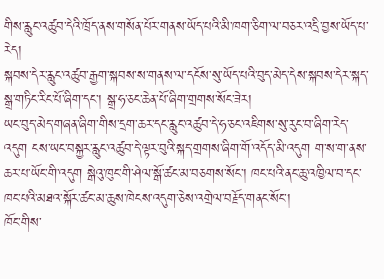གིས་རླུང་འཚུབ་དེའི་ཁྲོད་ནས་གསོན་པོར་གནས་ཡོད་པའི་མི་ཁག་ཅིག་ལ་བཅར་འདྲི་བྱས་ཡོད་པ་རེད།
སྐབས་དེར་རླུང་འཚུབ་རྒྱག་སྐབས་ས་གནས་ལ་དངོས་སུ་ཡོད་པའི་བུད་མེད་དེས་སྐབས་དེར་སྐད་སྒྲ་གཏིང་རིང་པོ་ཞིག་དང་། སྒྲ་ཧ་ཅང་ཆེན་པོ་ཞིག་གྲགས་སོང་ཟེར།
ཡང་བུད་མེད་གཞན་ཞིག་གིས་དྲག་ཆར་དང་རླུང་འཚུབ་དེ་ཧ་ཅང་འཇིགས་སུ་རུང་བ་ཞིག་རེད་འདུག ངས་ཡང་བསྐྱར་རླུང་འཚུབ་དེ་ལྟར་བུའི་སྐད་གྲགས་ཞིག་གོ་འདོད་མི་འདུག ག་ས་ག་ནས་ཆར་པ་ཡོང་གི་འདུག སྒེའུ་ཁུང་གི་ཤེལ་སྒོ་ཚང་མ་བཅགས་སོང་། ཁང་པའི་ནང་ཆུ་འཁྱིལ་བ་དང་ཁང་པའི་མཐའ་སྐོར་ཚང་མ་ཆུས་ཁེངས་འདུག་ཅེས་འགྲེལ་བརྗོད་གནང་སོང་།
ཁོང་གིས་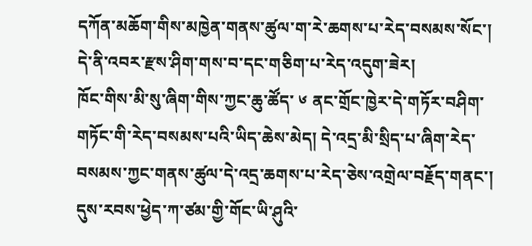དཀོན་མཆོག་གིས་མཁྱེན་གནས་ཚུལ་ག་རེ་ཆགས་པ་རེད་བསམས་སོང་། དེ་ནི་འབར་རྫས་ཤིག་གས་བ་དང་གཅིག་པ་རེད་འདུག་ཟེར།
ཁོང་གིས་མི་སུ་ཞིག་གིས་ཀྱང་ཆུ་ཚོད་ ༦ ནང་གྲོང་ཁྱེར་དེ་གཏོར་བཤིག་གཏོང་གི་རེད་བསམས་པའི་ཡིད་ཆེས་མེད། དེ་འདྲ་མི་སྲིད་པ་ཞིག་རེད་བསམས་ཀྱང་གནས་ཚུལ་དེ་འདྲ་ཆགས་པ་རེད་ཅེས་འགྲེལ་བརྗོད་གནང་།
དུས་རབས་ཕྱེད་ཀ་ཙམ་གྱི་གོང་ཡི་ཤུའི་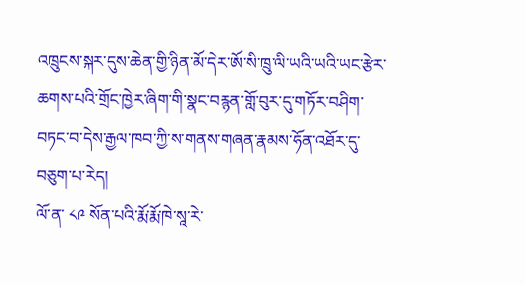འཁྲུངས་སྐར་དུས་ཆེན་གྱི་ཉིན་མོ་དེར་ཨོ་སི་ཁྲུ་ལི་ཡའི་ཡའི་ཡང་རྩེར་ཆགས་པའི་གྲོང་ཁྱེར་ཞིག་གི་སྣང་བརྙན་གློ་བུར་དུ་གཏོར་བཤིག་བཏང་བ་དེས་རྒྱལ་ཁབ་ཀྱི་ས་གནས་གཞན་རྣམས་ཧོན་འཐོར་དུ་བཅུག་པ་རེད།
ལོ་ན་ ༨༩ སོན་པའི་རྨོ་རྨོ་ཁེ་སཱ་རེ་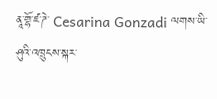ནཱ་གྷོ་ཛ་ཌེ་ Cesarina Gonzadi ལགས་ཡི་ཤུའི་འཁྲུངས་སྐར་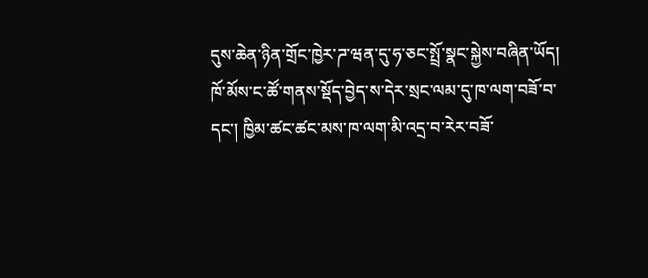དུས་ཆེན་ཉིན་གྲོང་ཁྱེར་ཌ་ཝན་དུ་ཧ་ཅང་སྤྲོ་སྣང་སྐྱེས་བཞིན་ཡོད།
ཁོ་མོས་ང་ཚོ་གནས་སྡོད་བྱེད་ས་དེར་སྲང་ལམ་དུ་ཁ་ལག་བཟོ་བ་དང་། ཁྱིམ་ཚང་ཚང་མས་ཁ་ལག་མི་འདྲ་བ་རེར་བཟོ་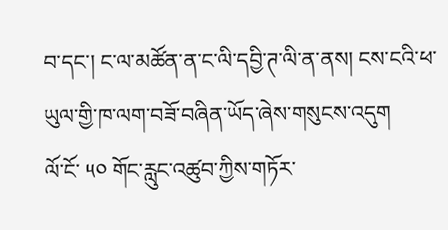བ་དང་། ང་ལ་མཚོན་ན་ང་ལི་དབྱི་ཊ་ལི་ན་ནས། ངས་ངའི་ཕ་ཡུལ་གྱི་ཁ་ལག་བཟོ་བཞིན་ཡོད་ཞེས་གསུངས་འདུག
ལོ་ངོ་ ༥༠ གོང་རླུང་འཚུབ་ཀྱིས་གཏོར་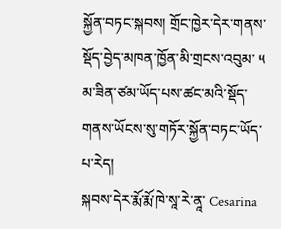སྐྱོན་བཏང་སྐབས། གྲོང་ཁྱེར་དེར་གནས་སྡོད་བྱེད་མཁན་ཁྱོན་མི་གྲངས་འབུམ་ ༥ མ་ཟིན་ཙམ་ཡོད་པས་ཚང་མའི་སྡོད་གནས་ཡོངས་སུ་གཏོར་སྐྱོན་བཏང་ཡོད་པ་རེད།
སྐབས་དེར་རྨོ་རྨོ་ཁེ་སཱ་རེ་ནཱ་ Cesarina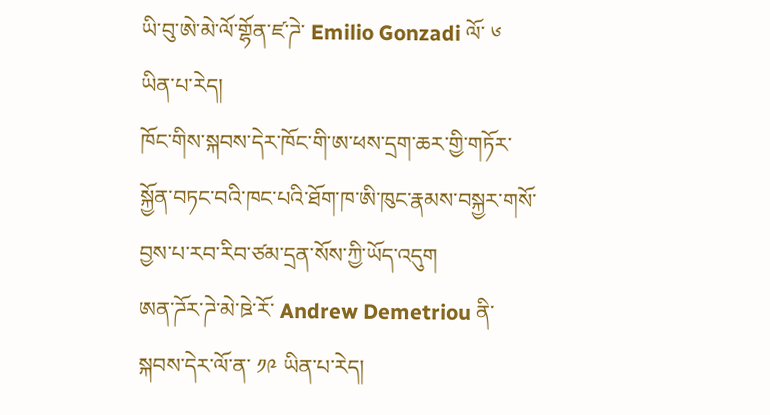ཡི་བུ་ཨེ་མེ་ལོ་གྷོན་ཛ་ཌེ་ Emilio Gonzadi ལོ་ ༦ ཡིན་པ་རེད།
ཁོང་གིས་སྐབས་དེར་ཁོང་གི་ཨ་ཕས་དྲག་ཆར་གྱི་གཏོར་སྐྱོན་བཏང་བའི་ཁང་པའི་ཐོག་ཁ་ཨི་ཁུང་རྣམས་བསྐྱར་གསོ་བྱས་པ་རབ་རིབ་ཙམ་དྲན་སོས་ཀྱི་ཡོད་འདུག
ཨན་ཌོར་ཌེ་མེ་ཋེ་རོ་ Andrew Demetriou ནི་སྐབས་དེར་ལོ་ན་ ༡༩ ཡིན་པ་རེད།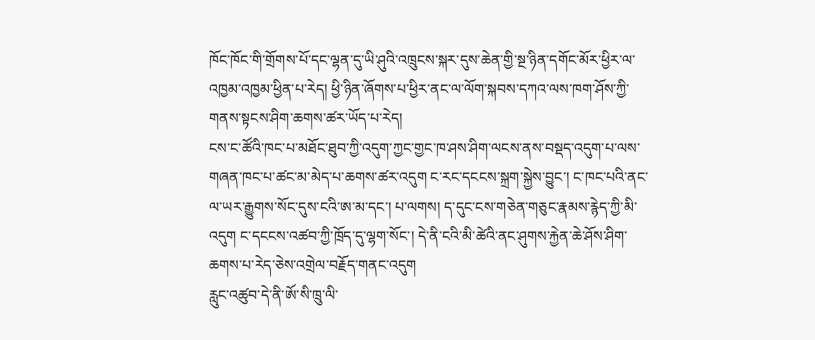ཁོང་ཁོང་གི་གྲོགས་པོ་དང་ལྷན་དུ་ཡི་ཤུའི་འཁྲུངས་སྐར་དུས་ཆེན་གྱི་སྔ་ཉིན་དགོང་མོར་ཕྱིར་ལ་འཁྱམ་འཁྱམ་ཕྱིན་པ་རེད། ཕྱི་ཉིན་ཞོགས་པ་ཕྱིར་ནང་ལ་ལོག་སྐབས་དཀའ་ལས་ཁག་ཤོས་ཀྱི་གནས་སྟངས་ཤིག་ཆགས་ཚར་ཡོད་པ་རེད།
ངས་ང་ཚོའི་ཁང་པ་མཐོང་ཐུབ་ཀྱི་འདུག་ཀྱང་གྱང་ཁ་ཤས་ཤིག་ལངས་ནས་བསྡད་འདུག་པ་ལས་གཞན་ཁང་པ་ཚང་མ་མེད་པ་ཆགས་ཚར་འདུག ང་རང་དངངས་སྐྲག་སྐྱེས་བྱུང་། ང་ཁང་པའི་ནང་ལ་ཡར་རྒྱུགས་སོང་དུས་ངའི་ཨ་མ་དང་། པ་ལགས། ད་དུང་ངས་གཅེན་གཅུང་རྣམས་རྙེད་ཀྱི་མི་འདུག ང་དངངས་འཚབ་ཀྱི་ཁྲོད་དུ་ལྷག་སོང་། དེ་ནི་ངའི་མི་ཚེའི་ནང་ཤུགས་རྐྱེན་ཆེ་ཤོས་ཤིག་ཆགས་པ་རེད་ཅེས་འགྲེལ་བརྗོད་གནང་འདུག
རླུང་འཚུབ་དེ་ནི་ཨོ་སི་ཁྲུ་ལི་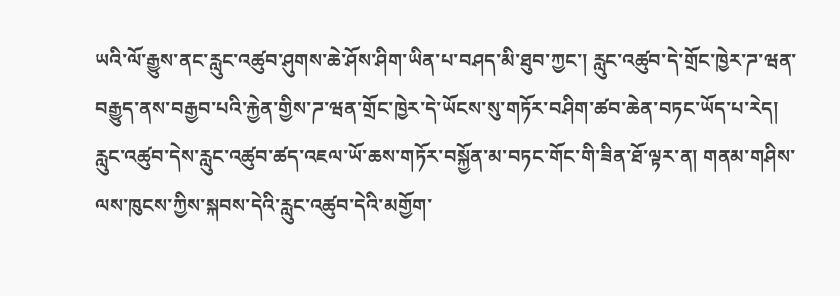ཡའི་ལོ་རྒྱུས་ནང་རླུང་འཚུབ་ཤུགས་ཆེ་ཤོས་ཤིག་ཡིན་པ་བཤད་མི་ཐུབ་ཀྱང་། རླུང་འཚུབ་དེ་གྲོང་ཁྱེར་ཌ་ཝན་བརྒྱུད་ནས་བརྒྱབ་པའི་རྐྱེན་གྱིས་ཌ་ཝན་གྲོང་ཁྱེར་དེ་ཡོངས་སུ་གཏོར་བཤིག་ཚབ་ཆེན་བཏང་ཡོད་པ་རེད།
རླུང་འཚུབ་དེས་རླུང་འཚུབ་ཚད་འཇལ་ཡོ་ཆས་གཏོར་བསྐྱོན་མ་བཏང་གོང་གི་ཟིན་ཐོ་ལྟར་ན། གནམ་གཤིས་ལས་ཁུངས་ཀྱིས་སྐབས་དེའི་རླུང་འཚུབ་དེའི་མགྱོག་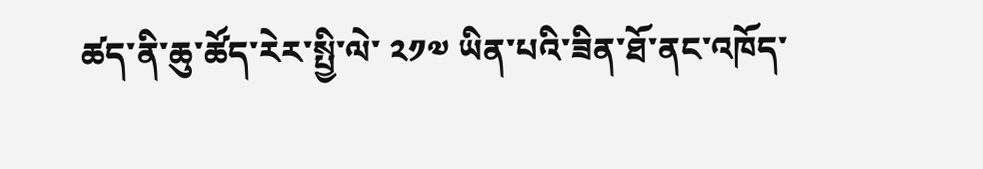ཚད་ནི་ཆུ་ཚོད་རེར་སྤྱི་ལེ་ ༢༡༧ ཡིན་པའི་ཟིན་ཐོ་ནང་འཁོད་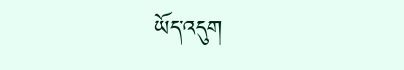ཡོད་འདུག